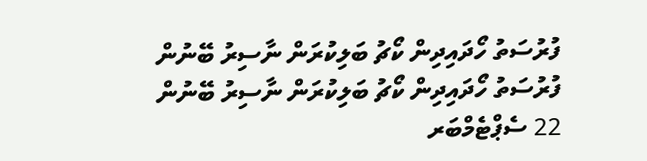ފުރުސަތު ހޯދައިދިން ކޯޗު ބަލިކުރަން ނާސިރު ބޭނުން
ފުރުސަތު ހޯދައިދިން ކޯޗު ބަލިކުރަން ނާސިރު ބޭނުން
22 ސެޕްޓެމްބަރ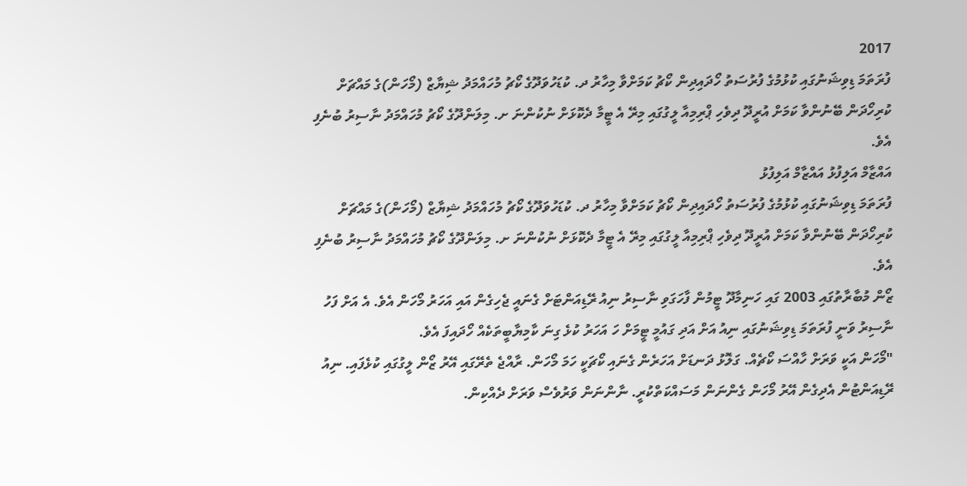2017
ފުރަތަމަ ޑިވިޝަނުގައި ކުޅުމުގެ ފުރުސަތު ހޯދައިދިން ކޯޗު ކަމަށްވާ މިހާރު ދ. ކުޑަހުވަދޫގެ ކޯޗު މުހައްމަދު ޝިޔާޒް (މޯހަން)ގެ މައްޗަށް ކުރިހޯދަން ބޭނުންވާ ކަމަށް އުރީދޫ ދިވެހި ޕްރިމިއާ ލީގުގައި މިރޭ އެ ޓީމާ ދެކޮޅަށް ނުކުންނަ ށ. މިލަންދޫގެ ކޯޗު މުހައްމަދު ނާސިރު ބުނެފި އެވެ.
އައްޒާމް އަލިފުޅު އައްޒާމް އަލިފުޅު
ފުރަތަމަ ޑިވިޝަނުގައި ކުޅުމުގެ ފުރުސަތު ހޯދައިދިން ކޯޗު ކަމަށްވާ މިހާރު ދ. ކުޑަހުވަދޫގެ ކޯޗު މުހައްމަދު ޝިޔާޒް (މޯހަން)ގެ މައްޗަށް ކުރިހޯދަން ބޭނުންވާ ކަމަށް އުރީދޫ ދިވެހި ޕްރިމިއާ ލީގުގައި މިރޭ އެ ޓީމާ ދެކޮޅަށް ނުކުންނަ ށ. މިލަންދޫގެ ކޯޗު މުހައްމަދު ނާސިރު ބުނެފި އެވެ.
ޒޯން މުބާރާތުގައި 2003 ގައި ހަނިމާދޫ ޓީމުން ފާހަގަވި ނާސިރު ނިއު ރޭޑިއަންޓަށް ގެނައީ ޖެހިގެން އައި އަހަރު މޯހަން އެވެ. އެ އަށް ފަހު ނާސިރު ވަނީ ފުރަތަމަ ޑިވިޝަނުގައި ނިއު އަށް އަދި ގައުމީ ޓީމަށް ހަ އަހަރު ކުޅެ ގިނަ ކާމިޔާބީތަކެއް ހޯދައިފަ އެވެ.
"މޯހަން އަކީ ވަރަށް ހާއްސަ ކޯޗެއް. ގަލޮޅު ދަނޑަށް އަހަރެން ގެނައި ކޯޗަކީ ހަމަ މޯހަން. ރާއްޖެ ތެރޭގައި އޭރު ޒޯން ލީގުގައި ކުޅެފައި. ނިއު ރޭޑިއަންޓުން އެދިގެން އޭރު މޯހަން ގެންނަން މަސައްކަތްކުރީ. ނާންނަން ވަރުވެސް ވަރަށް ދެއްކިން.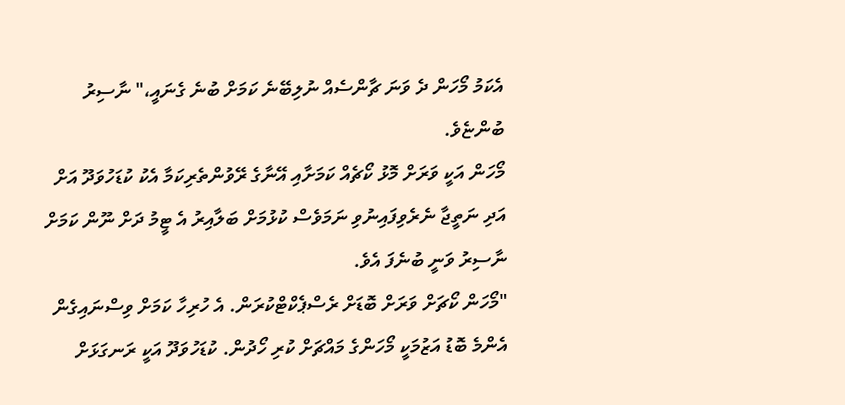އެކަމު މޯހަން ދެ ވަނަ ޗާންސެއް ނުލިބޭނެ ކަމަށް ބުނެ ގެނައީ،" ނާސިރު ބުންޏެވެ.
މޯހަން އަކީ ވަރަށް މޮޅު ކޯޗެއް ކަމަށާއި އޭނާގެ ރޭވުންތެރިކަމާ އެކު ކުޑަހުވަދޫ އަށް އަދި ނަތީޖާ ނެރެވިފައިނުވި ނަމަވެސް ކުޅުމަށް ބަލާއިރު އެ ޓީމު ދަށް ނޫން ކަމަށް ނާސިރު ވަނީ ބުނެފަ އެވެ.
"މޯހަން ކޯޗަށް ވަރަށް ބޮޑަށް ރެސްޕެކްޓްކުރަން. އެ ހުރިހާ ކަމަށް ވިސްނައިގެން އެންމެ ބޮޑު އަޒުމަކީ މޯހަންގެ މައްޗަށް ކުރި ހޯދުން. ކުޑަހުވަދޫ އަކީ ރަނގަޅަށް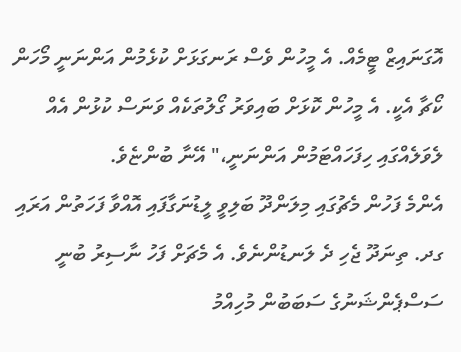އޮގަނައިޒް ޓީމެއް. އެ މީހުން ވެސް ރަނގަޅަށް ކުޅެމުން އަންނަނީ މޯހަން ކޯޗާ އެކީ. އެ މީހުން ކޮޅަށް ބައިވަރު ގޯލުތަކެއް ވަނަސް ކުޅުން އެއް ލެވަލެއްގައި ހިފަހައްޓަމުން އަންނަނީ،" އޭނާ ބުންޏެވެ.
އެންމެ ފަހުން މެޗުގައި މިލަންދޫ ބަލިވީ ލީޑުނަގާފައި އޮއްވާ ފަހަތުން އަރައި ގދ. ތިނަދޫ ޖެހި ދެ ލަނޑުންނެވެ. އެ މެޗަށް ފަހު ނާސިރު ބުނީ ސަސްޕެންޝަނުގެ ސަބަބުން މުހިއްމު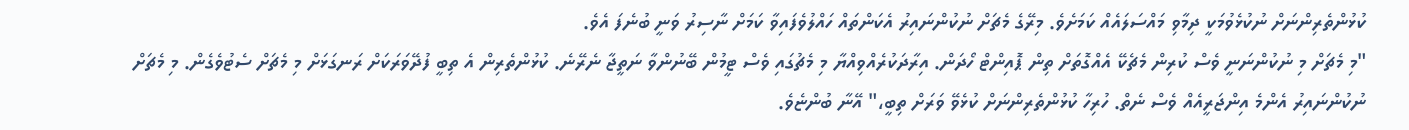ކުޅުންތެރިންނަށް ނުކުޅެވުމަކީ ދިމާވި މައްސަލައެއް ކަމަށެވެ. މިރޭގެ މެޗަށް ނުކުންނައިރު އެކަންތައް ހައްލުވެފައިވާ ކަމަށް ނާސިރު ވަނީ ބުނެފަ އެވެ.
"މި މެޗަށް މި ނުކުންނަނީ ވެސް ކުރިން މެޗެކޭ އެއްގޮތަށް ތިން ޕޮއިންޓް ހޯދަން. އިރާދަކުރެއްވިއްޔާ މި މެޗުގައި ވެސް ޓީމުން ބޭނުންވާ ނަތީޖާ ނެރޭނެ. ކުޅުންތެރިން އެ ތިބީ ފުދޭވަރަކަށް ރަނގަޅަށް މި މެޗަށް ސެޓުވެގެން. މި މެޗަށް ނުކުންނައިރު އެންމެ އިންޖަރީއެއް ވެސް ނެތް. ހުރިހާ ކުޅުންތެރިންނަށް ކުޅެވޭ ވަރަށް ތިބީ،" އޭނާ ބުންޏެވެ.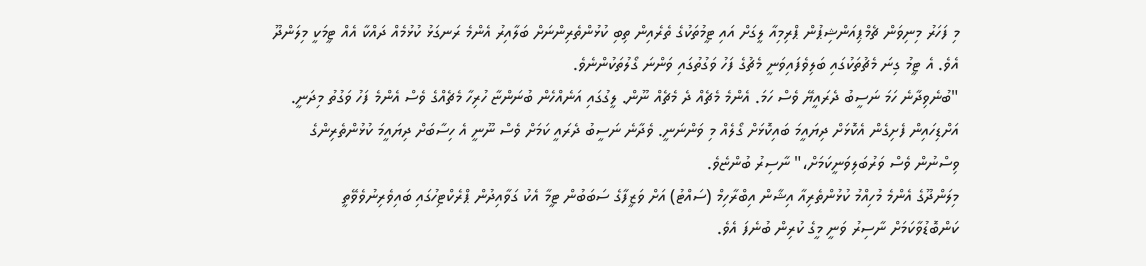މި ފަހަރު މިނިވަން ޗެމްޕިއަންޝިޕުން ޕްރިމިއާ ލީގަށް އައި ޓީމުތަކުގެ ތެރެއިން ތިބި ކުޅުންތެރިންނަށް ބަލާއިރު އެންމެ ރަނގަޅު ކުޅުމެއް ދައްކާ އެއް ޓީމަކީ މިލަންދޫ އެވެ. އެ ޓީމު ގިނަ މެޗުތަކުގައި ބަލިވެފައިވަނީ މެޗުގެ ފަހު ވަގުތުގައި ވަންނަ ގޯލުތަކުންނެވެ.
"ބުނެވިދާނެ ހަމަ ނަސީބު ދެރައީޔޭ ވެސް ހަމަ. އެންމެ މެޗެއް ދެ މެޗެއް ނޫން. ލީގުގައި އަނެއްހެން ބުނަންޏާ ހުރިހާ މެޗެއްގެ ވެސް އެންމެ ފަހު ވަގުތު މިދަނީ. އަށްޑިހައިން ފެށިގެން އެކޮޅަށް ދިޔައީމަ ބައިކޮޅަށް ގޯލެއް މި ވަންނަނީ. ވެދާނެ ނަސީބު ދެރައީ ކަމަށް ވެސް ނޫނީ އެ ހިސާބަށް ދިޔައީމަ ކުޅުންތެރިންގެ ވިސްނުން ވެސް ވަރުބަލިވަނީކަމަށް،" ނާސިރު ބުންޏެވެ.
މިލަންދޫގެ އެންމެ މުހިއްމު ކުޅުންތެރިއާ އިޝާން އިބްރާހިމް (ސައްޓު) އަށް ވަޒީފާގެ ސަބަބުން ޓީމާ އެކު ގަވާއިދުން ޕްރެކްޓިހުގައި ބައިވެރިނުވެވޭތީ ކަންބޮޑުވާކަމަށް ނާސިރު ވަނީ މީގެ ކުރިން ބުނެފަ އެވެ.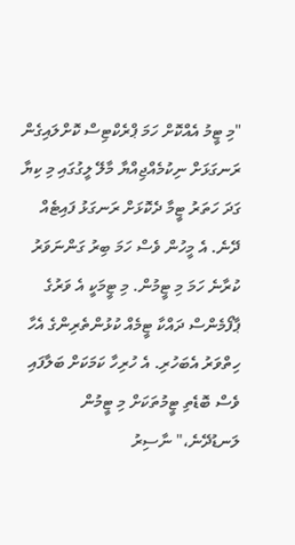"މި ޓީމު އެއްކޮށް ހަމަ ޕްރެކްޓިސް ކޮށްލައިގެން ރަނގަޅަށް ނިކުމެއްޖިއްޔާ މާލޭ ލީގުގައި މި ކިޔާ ގަދަ ހަތަރު ޓީމާ ދެކޮޅަށް ރަނގަޅު ފައިޓެއް ދޭނެ. އެ މީހުން ވެސް ހަމަ ބިރު ގަންނަވަރު ކުރާނެ ހަމަ މި ޓީމުން. މި ޓީމަކީ އެ ވަރުގެ ޕާފޯމެންސް ދައްކާ ޓީމެއް ކުޅުންތެރިންގެ އެހާ ހިތްވަރު އެބަހުރި. އެ ހުރިހާ ކަމަކަށް ބަލާފައި ވެސް ބޮޑެތި ޓީމުތަކަށް މި ޓީމުން ލަނޑުދޭނެ،" ނާސިރު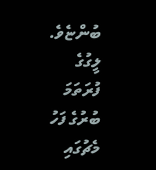ބުންޏެވެ.
ލީގުގެ ފުރަތަމަ ބުރުގެ ފަހު މެޗުގައި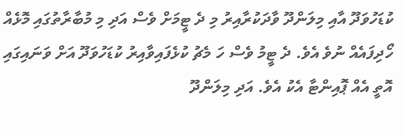ކުޑަހުވަދޫ އާއި މިލަންދޫ ވާދަކުރާއިރު މި ދެ ޓީމަށް ވެސް އަދި މި މުބާރާތުގައި މޮޅެއް ހޯދިފައެއް ނުވެ އެވެ. ދެ ޓީމު ވެސް ހަ މެޗު ކުޅެފައިވާއިރު ކުޑަހުވަދޫ އަށް ވަނައިގައި އޮތީ އެއް ޕޮއިންޓާ އެކު އެވެ. އަދި މިލަންދޫ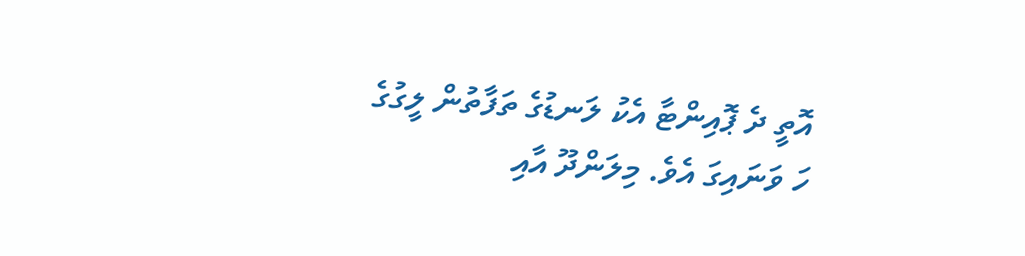އޮތީ ދެ ޕޮއިންޓާ އެކު ލަނޑުގެ ތަފާތުން ލީގުގެ ހަ ވަނައިގަ އެވެ. މިލަންދޫ އާއި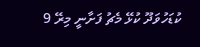ކުޑަހުވަދޫ ކުޅޭ މެޗު ފަށާނީ މިރޭ 9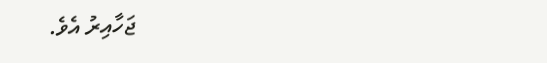ޖަހާއިރު އެވެ.